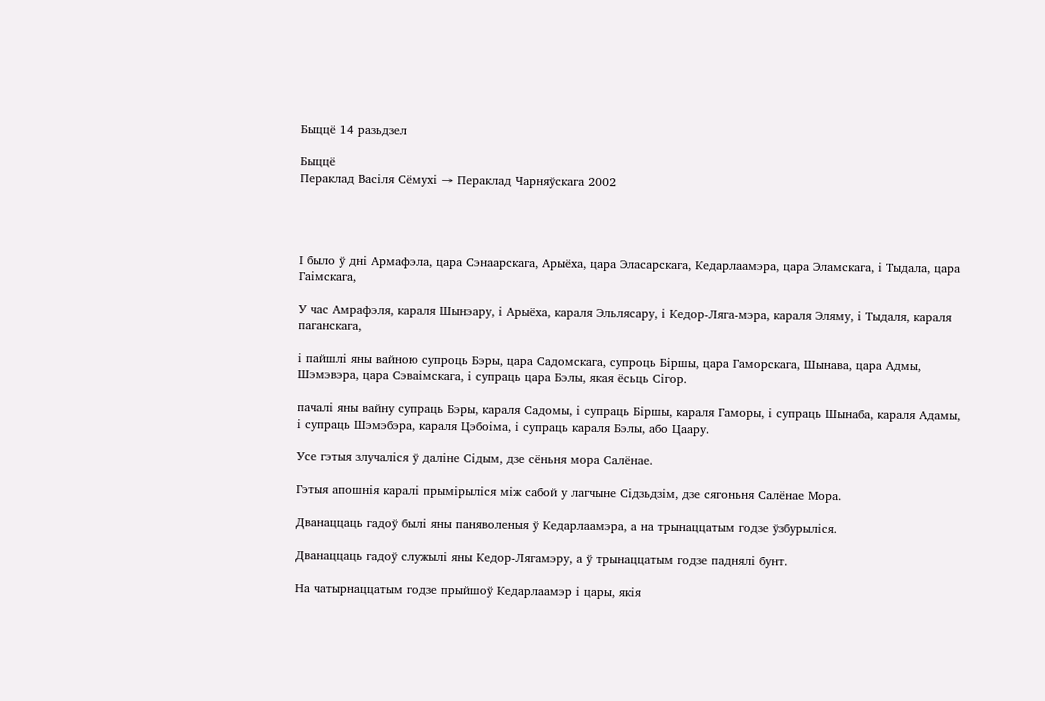Быццё 14 разьдзел

Быццё
Пераклад Васіля Сёмухі → Пераклад Чарняўскага 2002




І было ў дні Армафэла, цара Сэнаарскага, Арыёха, цара Эласарскага, Кедарлаамэра, цара Эламскага, і Тыдала, цара Гаімскага,

У час Амрафэля, караля Шынэару, і Арыёха, караля Эльлясару, і Кедор-Ляга-мэра, караля Эляму, і Тыдаля, караля паганскага,

і пайшлі яны вайною супроць Бэры, цара Садомскага, супроць Біршы, цара Гаморскага, Шынава, цара Адмы, Шэмэвэра, цара Сэваімскага, і супраць цара Бэлы, якая ёсьць Сігор.

пачалі яны вайну супраць Бэры, караля Садомы, і супраць Біршы, караля Гаморы, і супраць Шынаба, караля Адамы, і супраць Шэмэбэра, караля Цэбоіма, і супраць караля Бэлы, або Цаару.

Усе гэтыя злучаліся ў даліне Сідым, дзе сёньня мора Салёнае.

Гэтыя апошнія каралі прымірыліся між сабой у лагчыне Сідзьдзім, дзе сягоньня Салёнае Мора.

Дванаццаць гадоў былі яны паняволеныя ў Кедарлаамэра, а на трынаццатым годзе ўзбурыліся.

Дванаццаць гадоў служылі яны Кедор-Лягамэру, а ў трынаццатым годзе паднялі бунт.

На чатырнаццатым годзе прыйшоў Кедарлаамэр і цары, якія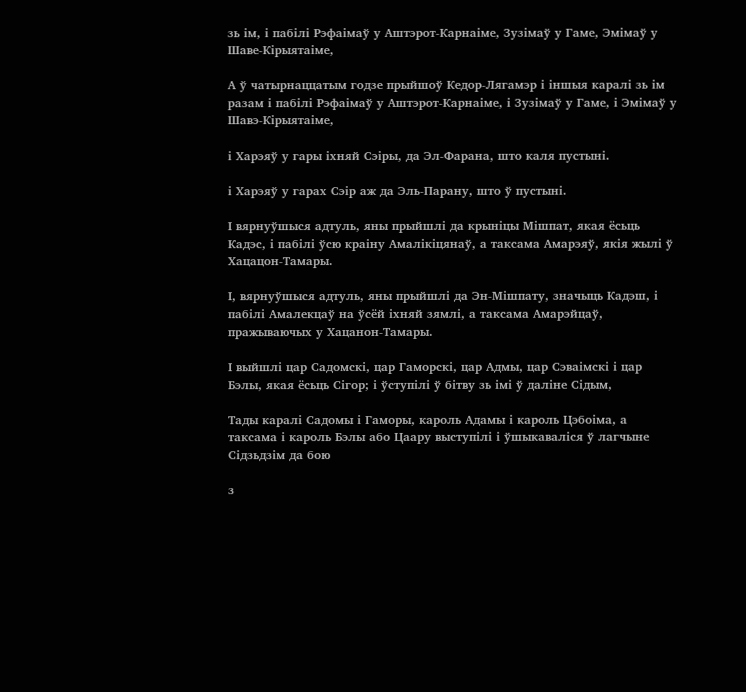зь ім, і пабілі Рэфаімаў у Аштэрот-Карнаіме, Зузімаў у Гаме, Эмімаў у Шаве-Кірыятаіме,

А ў чатырнаццатым годзе прыйшоў Кедор-Лягамэр і іншыя каралі зь ім разам і пабілі Рэфаімаў у Аштэрот-Карнаіме, і Зузімаў у Гаме, і Эмімаў у Шавэ-Кірыятаіме,

і Харэяў у гары іхняй Сэіры, да Эл-Фарана, што каля пустыні.

і Харэяў у гарах Сэір аж да Эль-Парану, што ў пустыні.

І вярнуўшыся адтуль, яны прыйшлі да крыніцы Мішпат, якая ёсьць Кадэс, і пабілі ўсю краіну Амалікіцянаў, а таксама Амарэяў, якія жылі ў Хацацон-Тамары.

І, вярнуўшыся адтуль, яны прыйшлі да Эн-Мішпату, значыць Кадэш, і пабілі Амалекцаў на ўсёй іхняй зямлі, а таксама Амарэйцаў, пражываючых у Хацанон-Тамары.

І выйшлі цар Садомскі, цар Гаморскі, цар Адмы, цар Сэваімскі і цар Бэлы, якая ёсьць Сігор; і ўступілі ў бітву зь імі ў даліне Сідым,

Тады каралі Садомы і Гаморы, кароль Адамы і кароль Цэбоіма, а таксама і кароль Бэлы або Цаару выступілі і ўшыкаваліся ў лагчыне Сідзьдзім да бою

з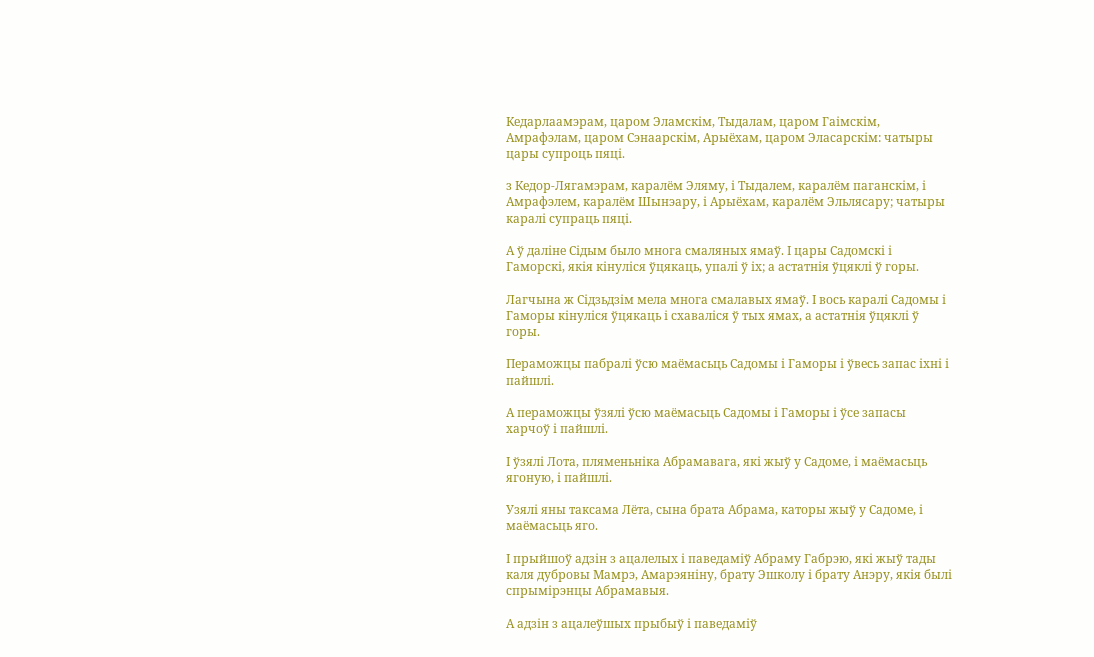Кедарлаамэрам, царом Эламскім, Тыдалам, царом Гаімскім, Амрафэлам, царом Сэнаарскім, Арыёхам, царом Эласарскім: чатыры цары супроць пяці.

з Кедор-Лягамэрам, каралём Эляму, і Тыдалем, каралём паганскім, і Амрафэлем, каралём Шынэару, і Арыёхам, каралём Эльлясару; чатыры каралі супраць пяці.

А ў даліне Сідым было многа смаляных ямаў. І цары Садомскі і Гаморскі, якія кінуліся ўцякаць, упалі ў іх; а астатнія ўцяклі ў горы.

Лагчына ж Сідзьдзім мела многа смалавых ямаў. І вось каралі Садомы і Гаморы кінуліся ўцякаць і схаваліся ў тых ямах, а астатнія ўцяклі ў горы.

Пераможцы пабралі ўсю маёмасьць Садомы і Гаморы і ўвесь запас іхні і пайшлі.

А пераможцы ўзялі ўсю маёмасьць Садомы і Гаморы і ўсе запасы харчоў і пайшлі.

І ўзялі Лота, пляменьніка Абрамавага, які жыў у Садоме, і маёмасьць ягоную, і пайшлі.

Узялі яны таксама Лёта, сына брата Абрама, каторы жыў у Садоме, і маёмасьць яго.

І прыйшоў адзін з ацалелых і паведаміў Абраму Габрэю, які жыў тады каля дубровы Мамрэ, Амарэяніну, брату Эшколу і брату Анэру, якія былі спрымірэнцы Абрамавыя.

А адзін з ацалеўшых прыбыў і паведаміў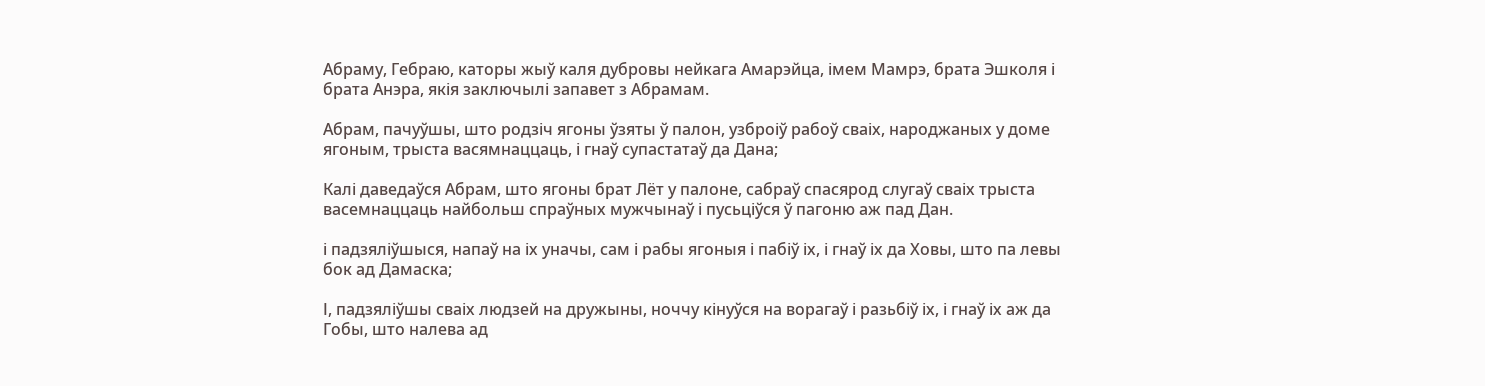Абраму, Гебраю, каторы жыў каля дубровы нейкага Амарэйца, імем Мамрэ, брата Эшколя і брата Анэра, якія заключылі запавет з Абрамам.

Абрам, пачуўшы, што родзіч ягоны ўзяты ў палон, узброіў рабоў сваіх, народжаных у доме ягоным, трыста васямнаццаць, і гнаў супастатаў да Дана;

Калі даведаўся Абрам, што ягоны брат Лёт у палоне, сабраў спасярод слугаў сваіх трыста васемнаццаць найбольш спраўных мужчынаў і пусьціўся ў пагоню аж пад Дан.

і падзяліўшыся, напаў на іх уначы, сам і рабы ягоныя і пабіў іх, і гнаў іх да Ховы, што па левы бок ад Дамаска;

І, падзяліўшы сваіх людзей на дружыны, ноччу кінуўся на ворагаў і разьбіў іх, і гнаў іх аж да Гобы, што налева ад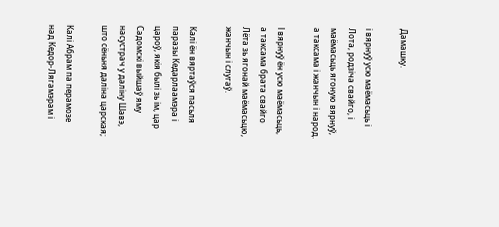Дамашку.

і вярнуў усю маёмасьць і Лота, родзіча свайго, і маёмасьць ягоную вярнуў, а таксама і жанчын і народ.

І вярнуў ён усю маёмасьць, а таксама брата свайго Лёта зь ягонай маёмасьцю, жанчын і слугаў.

Калі ён вяртаўся пасьля паразы Кедарлаамэра і цароў, якія былі зь ім, цар Садомскі выйшаў яму насустрач у даліну Шавэ, што сёньня даліна царская;

Калі Абрам па перамозе над Кедор-Лягамэрам і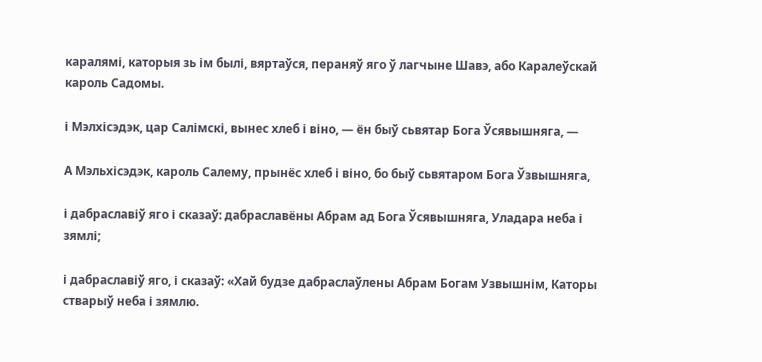каралямі, каторыя зь ім былі, вяртаўся, пераняў яго ў лагчыне Шавэ, або Каралеўскай кароль Садомы.

і Мэлхісэдэк, цар Салімскі, вынес хлеб і віно, — ён быў сьвятар Бога Ўсявышняга, —

А Мэльхісэдэк, кароль Салему, прынёс хлеб і віно, бо быў сьвятаром Бога Ўзвышняга,

і дабраславіў яго і сказаў: дабраславёны Абрам ад Бога Ўсявышняга, Уладара неба і зямлі;

і дабраславіў яго, і сказаў: «Хай будзе дабраслаўлены Абрам Богам Узвышнім, Каторы стварыў неба і зямлю.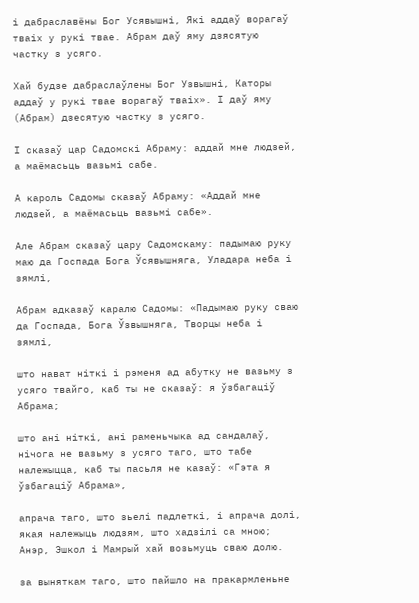і дабраславёны Бог Усявышні, Які аддаў ворагаў тваіх у рукі твае. Абрам даў яму дзясятую частку з усяго.

Хай будзе дабраслаўлены Бог Узвышні, Каторы аддаў у рукі твае ворагаў тваіх». І даў яму (Абрам) дзесятую частку з усяго.

І сказаў цар Садомскі Абраму: аддай мне людзей, а маёмасьць вазьмі сабе.

А кароль Садомы сказаў Абраму: «Аддай мне людзей, а маёмасьць вазьмі сабе».

Але Абрам сказаў цару Садомскаму: падымаю руку маю да Госпада Бога Ўсявышняга, Уладара неба і зямлі,

Абрам адказаў каралю Садомы: «Падымаю руку сваю да Госпада, Бога Ўзвышняга, Творцы неба і зямлі,

што нават ніткі і рэменя ад абутку не вазьму з усяго твайго, каб ты не сказаў: я ўзбагаціў Абрама;

што ані ніткі, ані раменьчыка ад сандалаў, нічога не вазьму з усяго таго, што табе належыцца, каб ты пасьля не казаў: «Гэта я ўзбагаціў Абрама»,

апрача таго, што зьелі падлеткі, і апрача долі, якая належыць людзям, што хадзілі са мною; Анэр, Эшкол і Мамрый хай возьмуць сваю долю.

за выняткам таго, што пайшло на пракармленьне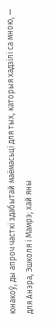юнакоў, ды апроч часткі здабытай маёмасьці для тых, каторыя хадзілі са мною, — для Анэра, Эшколя і Мамрэ; хай яны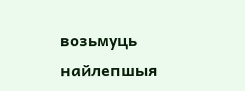возьмуць найлепшыя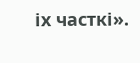іх часткі».